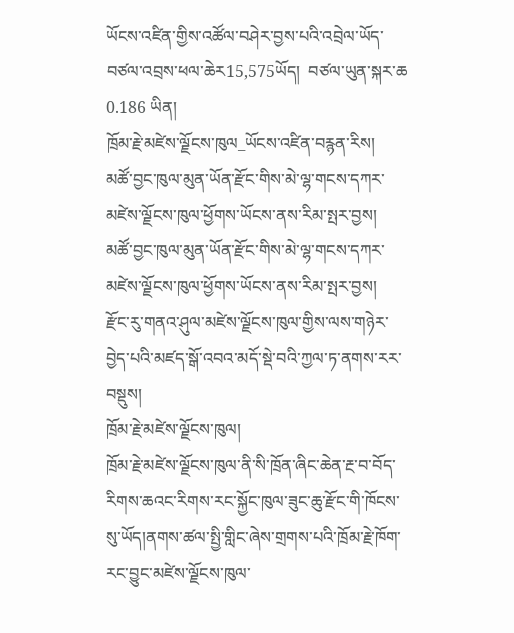ཡོངས་འཛིན་གྱིས་འཚོལ་བཤེར་བྱས་པའི་འབྲེལ་ཡོད་བཙལ་འབྲས་ཕལ་ཆེར15,575ཡོད།  བཙལ་ཡུན་སྐར་ཆ 0.186 ཡིན།
ཁྲོམ་རྗེ་མཛེས་ལྗོངས་ཁུལ_ཡོངས་འཛིན་བརྙན་རིས།
མཚོ་བྱང་ཁུལ་མུན་ཡོན་རྫོང་གིས་མེ་ལྷ་གངས་དཀར་མཛེས་ལྗོངས་ཁུལ་ཕྱོགས་ཡོངས་ནས་རིམ་སྤར་བྱས།
མཚོ་བྱང་ཁུལ་མུན་ཡོན་རྫོང་གིས་མེ་ལྷ་གངས་དཀར་མཛེས་ལྗོངས་ཁུལ་ཕྱོགས་ཡོངས་ནས་རིམ་སྤར་བྱས།
རྫོང་རུ་གནའ་ཤུལ་མཛེས་ལྗོངས་ཁུལ་གྱིས་ལས་གཉེར་བྱེད་པའི་མཛད་སྒོ་འབའ་མདོ་སྡེ་བའི་ཀྱལ་ཏ་ནགས་རར་བསྡུས།
ཁྲོམ་རྗེ་མཛེས་ལྗོངས་ཁུལ།
ཁྲོམ་རྗེ་མཛེས་ལྗོངས་ཁུལ་ནི་སི་ཁྲོན་ཞིང་ཆེན་རྔ་བ་བོད་རིགས་ཆའང་རིགས་རང་སྐྱོང་ཁུལ་ཟུང་ཆུ་རྫོང་གི་ཁོངས་སུ་ཡོད།ནགས་ཚལ་སྤྱི་གླིང་ཞེས་གྲགས་པའི་ཁྲོམ་རྗེ་ཁོག་རང་བྱུང་མཛེས་ལྗོངས་ཁུལ་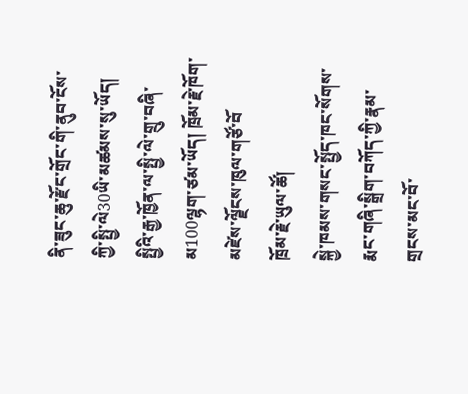ནི་ཟུང་ཆུ་རྫོང་གྲོང་གི་ནུབ་ངོས་ཀྱི་སྤྱི་ལེ30ཡི་མཚམས་སུ་ཡོད། སྤྱིའི་རྒྱ་ཁྱོན་ལ་སྤྱི་ལེ་གྲུ་བཞི་མ100ལྷག་ཙམ་ཡོད། ཁྲོམ་རྗེ་ཁོག་མཛེས་ལྗོངས་ཁུལ་གཙོ་བོ
ཁྲོམ་རྗེ་ཡུལ་ཚོ།
སྐྱེ་ཁམས་གསང་སྤྱོད་ཁང་སོགས་རྨང་གཞི་སྒྲིག་བཀོད་ཀྱི་རྣམ་གྲངས་མང་བོ་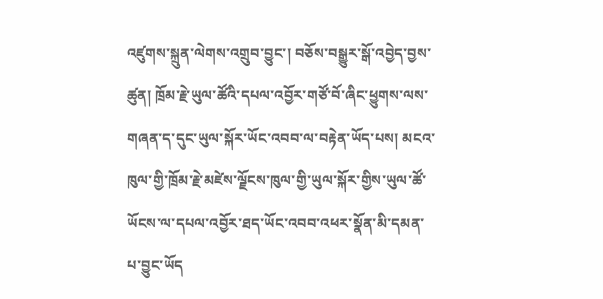འཛུགས་སྐྲུན་ལེགས་འགྲུབ་བྱུང་། བཅོས་བསྒྱུར་སྒོ་འབྱེད་བྱས་ཚུན། ཁྲོམ་རྗེ་ཡུལ་ཚོའི་དཔལ་འབྱོར་གཙོ་བོ་ཞིང་ཕྱུགས་ལས་གཞན་ད་དུང་ཡུལ་སྐོར་ཡོང་འབབ་ལ་བརྟེན་ཡོད་པས། མངའ་ཁུལ་གྱི་ཁྲོམ་རྗེ་མཛེས་ལྗོངས་ཁུལ་གྱི་ཡུལ་སྐོར་གྱིས་ཡུལ་ཚོ་ཡོངས་ལ་དཔལ་འབྱོར་ཐད་ཡོང་འབབ་འཕར་སྣོན་མི་དམན་པ་བྱུང་ཡོད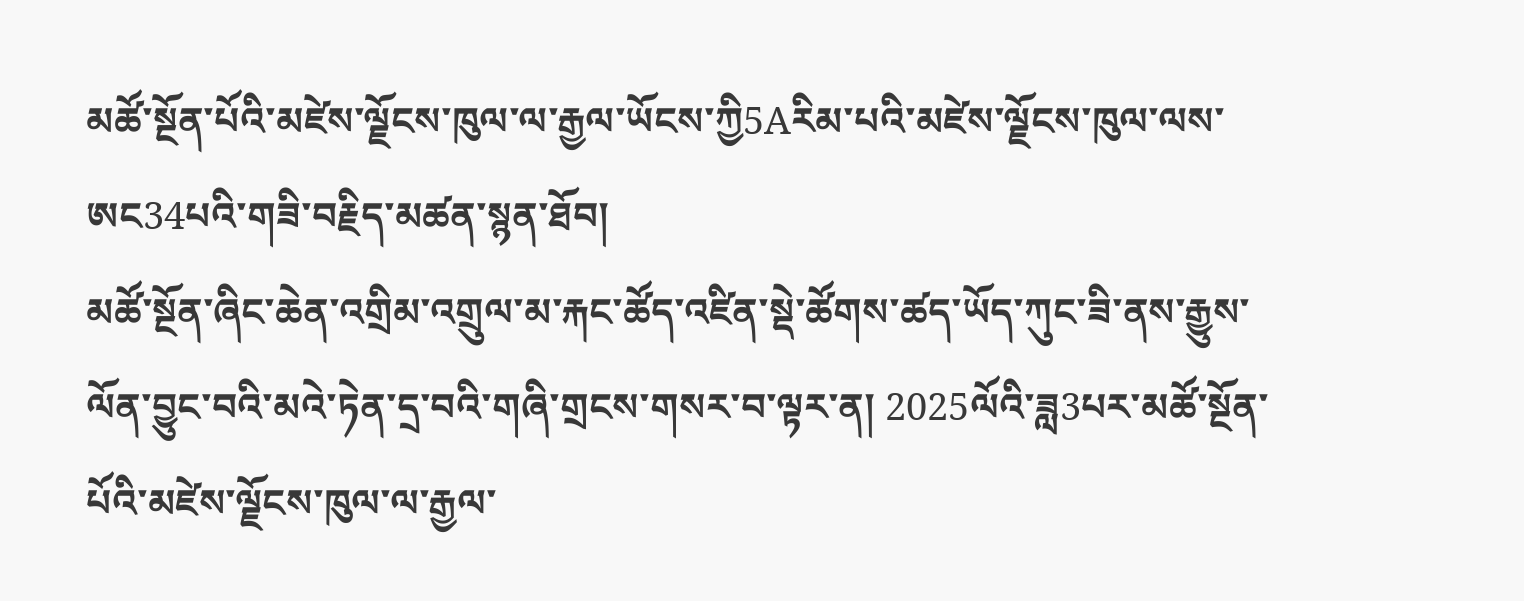མཚོ་སྔོན་པོའི་མཛེས་ལྗོངས་ཁུལ་ལ་རྒྱལ་ཡོངས་ཀྱི5Aརིམ་པའི་མཛེས་ལྗོངས་ཁུལ་ལས་ཨང34པའི་གཟི་བརྗིད་མཚན་སྙན་ཐོབ།
མཚོ་སྔོན་ཞིང་ཆེན་འགྲིམ་འགྲུལ་མ་རྐང་ཚོད་འཛིན་སྡེ་ཚོགས་ཚད་ཡོད་ཀུང་ཟི་ནས་རྒྱུས་ལོན་བྱུང་བའི་མའེ་ཏེན་དྲ་བའི་གཞི་གྲངས་གསར་བ་ལྟར་ན། 2025ལོའི་ཟླ3པར་མཚོ་སྔོན་པོའི་མཛེས་ལྗོངས་ཁུལ་ལ་རྒྱལ་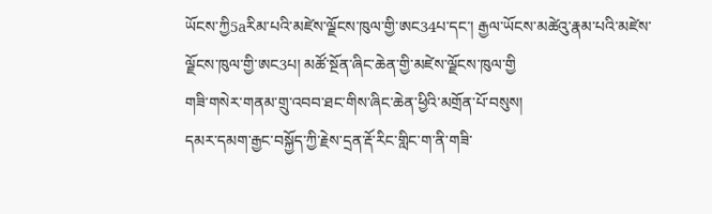ཡོངས་ཀྱི5aརིམ་པའི་མཛེས་ལྗོངས་ཁུལ་གྱི་ཨང34པ་དང་། རྒྱལ་ཡོངས་མཚེའུ་རྣམ་པའི་མཛེས་ལྗོངས་ཁུལ་གྱི་ཨང3པ། མཚོ་སྔོན་ཞིང་ཆེན་གྱི་མཛེས་ལྗོངས་ཁུལ་གྱི
གཟི་གསེར་གནམ་གྲུ་འབབ་ཐང་གིས་ཞིང་ཆེན་ཕྱིའི་མགྲོན་པོ་བསུས།
དམར་དམག་རྒྱང་བསྐྱོད་ཀྱི་རྗེས་དྲན་རྡོ་རིང་གླིང་ག་ནི་གཟི་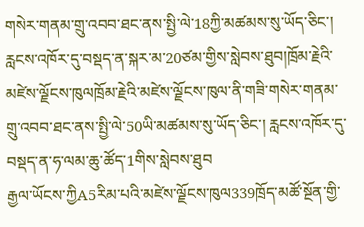གསེར་གནམ་གྲུ་འབབ་ཐང་ནས་སྤྱི་ལེ་18ཀྱི་མཚམས་སུ་ཡོད་ཅིང་། རླངས་འཁོར་དུ་བསྡད་ན་སྐར་མ་20ཙམ་གྱིས་སླེབས་ཐུབ།ཁྲོམ་རྗེའི་མཛེས་ལྗོངས་ཁུལཁྲོམ་རྗེའི་མཛེས་ལྗོངས་ཁུལ་ནི་གཟི་གསེར་གནམ་གྲུ་འབབ་ཐང་ནས་སྤྱི་ལེ་50ཡི་མཚམས་སུ་ཡོད་ཅིང་། རླངས་འཁོར་དུ་བསྡད་ན་ཧ་ལམ་ཆུ་ཚོད་1གིས་སླེབས་ཐུབ
རྒྱལ་ཡོངས་ཀྱིA5རིམ་པའི་མཛེས་ལྗོངས་ཁུལ339ཁྲོད་མཚོ་སྔོན་གྱི་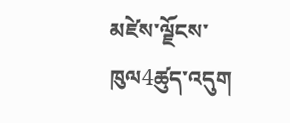མཛེས་ལྗོངས་ཁུལ4ཚུད་འདུག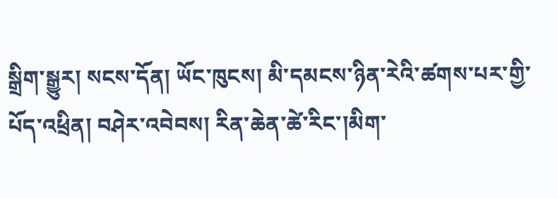སྒྲིག་སྒྱུར། སངས་དོན། ཡོང་ཁུངས། མི་དམངས་ཉིན་རེའི་ཚགས་པར་གྱི་པོད་འཕྲིན། བཤེར་འབེབས། རིན་ཆེན་ཚེ་རིང་།མིག་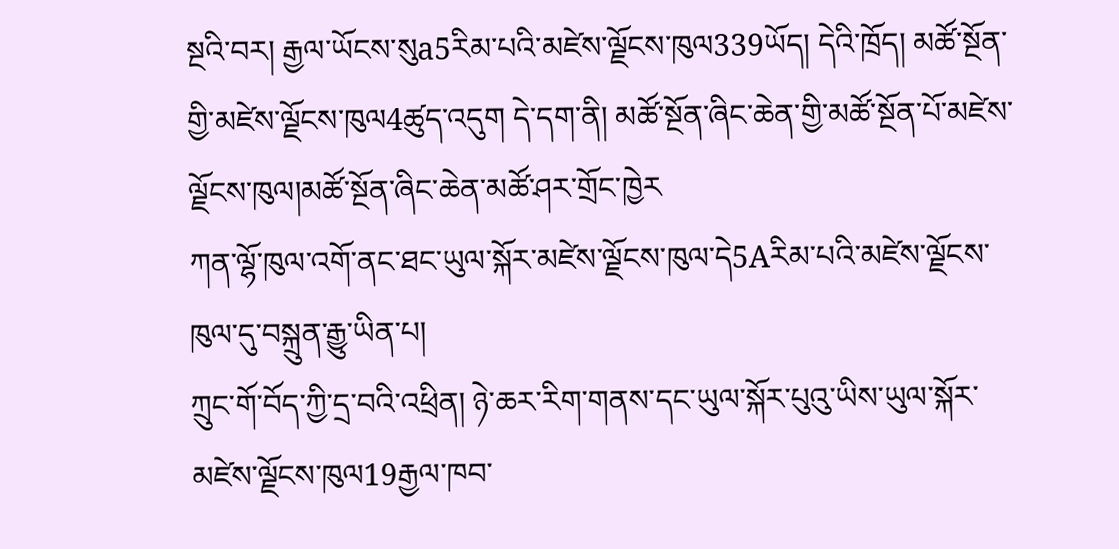སྔའི་བར། རྒྱལ་ཡོངས་སུa5རིམ་པའི་མཛེས་ལྗོངས་ཁུལ339ཡོད། དེའི་ཁྲོད། མཚོ་སྔོན་གྱི་མཛེས་ལྗོངས་ཁུལ4ཚུད་འདུག དེ་དག་ནི། མཚོ་སྔོན་ཞིང་ཆེན་གྱི་མཚོ་སྔོན་པོ་མཛེས་ལྗོངས་ཁུལ།མཚོ་སྔོན་ཞིང་ཆེན་མཚོ་ཤར་གྲོང་ཁྱེར
ཀན་ལྷོ་ཁུལ་འགོ་ནང་ཐང་ཡུལ་སྐོར་མཛེས་ལྗོངས་ཁུལ་དེ5Aརིམ་པའི་མཛེས་ལྗོངས་ཁུལ་དུ་བསྐྲུན་རྒྱུ་ཡིན་པ།
ཀྲུང་གོ་བོད་ཀྱི་དྲ་བའི་འཕྲིན། ཉེ་ཆར་རིག་གནས་དང་ཡུལ་སྐོར་པུའུ་ཡིས་ཡུལ་སྐོར་མཛེས་ལྗོངས་ཁུལ19རྒྱལ་ཁབ་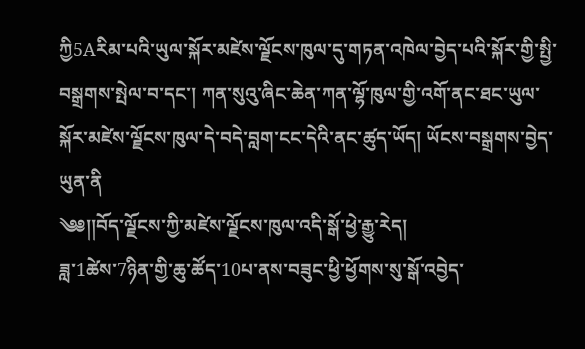ཀྱི5Aརིམ་པའི་ཡུལ་སྐོར་མཛེས་ལྗོངས་ཁུལ་དུ་གཏན་འཁེལ་བྱེད་པའི་སྐོར་གྱི་སྤྱི་བསྒྲགས་སྤེལ་བ་དང་། ཀན་སུའུ་ཞིང་ཆེན་ཀན་ལྷོ་ཁུལ་གྱི་འགོ་ནང་ཐང་ཡུལ་སྐོར་མཛེས་ལྗོངས་ཁུལ་དེ་བདེ་བླག་ངང་དེའི་ནང་ཚུད་ཡོད། ཡོངས་བསྒྲགས་བྱེད་ཡུན་ནི
༄༅།།བོད་ལྗོངས་ཀྱི་མཛེས་ལྗོངས་ཁུལ་འདི་སྒོ་ཕྱེ་རྒྱུ་རེད།
ཟླ་1ཚེས་7ཉིན་གྱི་ཆུ་ཚོད་10པ་ནས་བཟུང་ཕྱི་ཕྱོགས་སུ་སྒོ་འབྱེད་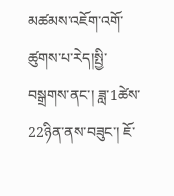མཚམས་འཇོག་འགོ་ཚུགས་པ་རེད།སྤྱི་བསྒྲགས་ནང་། ཟླ་1ཚེས་22ཉིན་ནས་བཟུང་། ཇོ་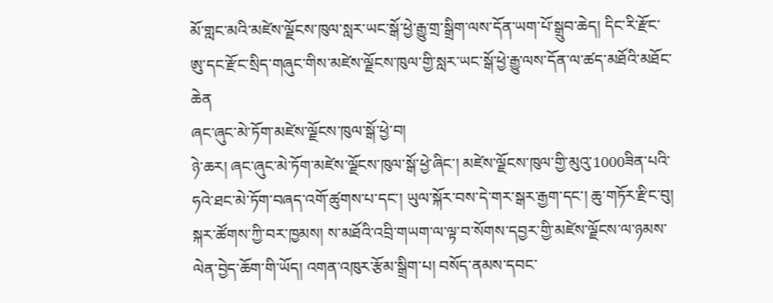མོ་གླང་མའི་མཛེས་ལྗོངས་ཁུལ་སླར་ཡང་སྒོ་ཕྱེ་རྒྱུ་གྲ་སྒྲིག་ལས་དོན་ཡག་པོ་སྒྲུབ་ཆེད། དིང་རི་རྫོང་ཨུ་དང་རྫོང་སྲིད་གཞུང་གིས་མཛེས་ལྗོངས་ཁུལ་གྱི་སླར་ཡང་སྒོ་ཕྱེ་རྒྱུ་ལས་དོན་ལ་ཚད་མཐོའི་མཐོང་ཆེན
ཞང་ཞུང་མེ་ཏོག་མཛེས་ལྗོངས་ཁུལ་སྒོ་ཕྱེ་བ།
ཉེ་ཆར། ཞང་ཞུང་མེ་ཏོག་མཛེས་ལྗོངས་ཁུལ་སྒོ་ཕྱེ་ཞིང་། མཛེས་ལྗོངས་ཁུལ་གྱི་མུའུ་1000ཟིན་པའི་ཧའེ་ཐང་མེ་ཏོག་བཞད་འགོ་ཚུགས་པ་དང་། ཡུལ་སྐོར་བས་དེ་གར་སྒར་རྒྱག་དང་། ཆུ་གཏོར་རྫིང་བུ། སྐར་ཚོགས་ཀྱི་བར་ཁྱམས། ས་མཐོའི་འབྲི་གཡག་ལ་ལྟ་བ་སོགས་དབྱར་གྱི་མཛེས་ལྗོངས་ལ་ཉམས་ལེན་བྱེད་ཆོག་གི་ཡོད། འགན་འཁུར་རྩོམ་སྒྲིག་པ། བསོད་ནམས་དབང་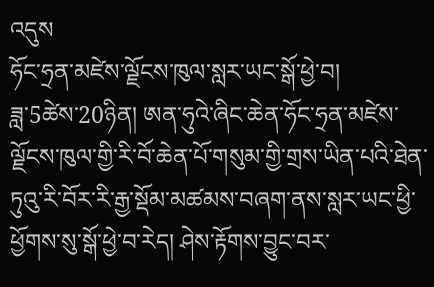འདུས
ཧོང་ཧྲན་མཛེས་ལྗོངས་ཁུལ་སླར་ཡང་སྒོ་ཕྱེ་བ།
ཟླ་5ཚེས་20ཉིན། ཨན་ཧུའེ་ཞིང་ཆེན་ཧོང་ཧྲན་མཛེས་ལྗོངས་ཁུལ་གྱི་རི་བོ་ཆེན་པོ་གསུམ་གྱི་གྲས་ཡིན་པའི་ཐེན་ཏུའུ་རི་བོར་རི་རྒྱ་སྡོམ་མཚམས་བཞག་ནས་སླར་ཡང་ཕྱི་ཕྱོགས་སུ་སྒོ་ཕྱེ་བ་རེད། ཤེས་རྟོགས་བྱུང་བར་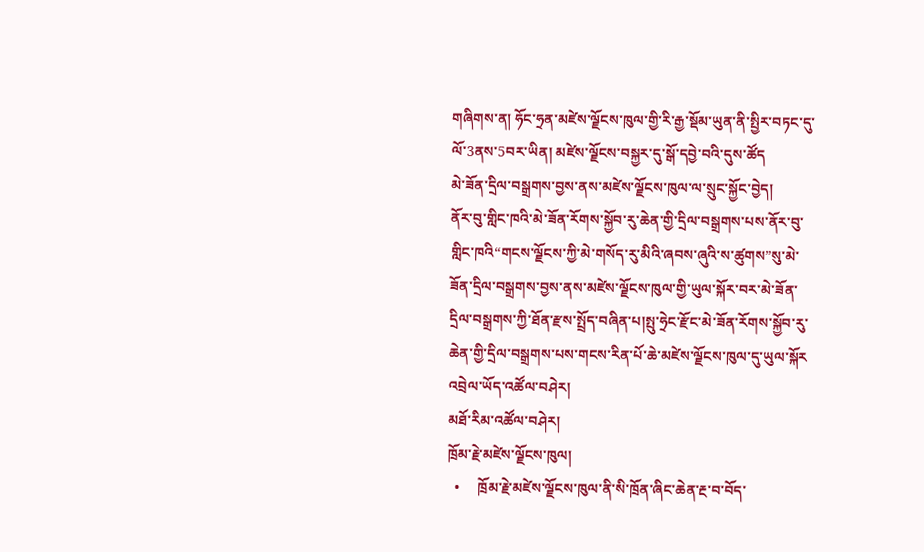གཞིགས་ན། ཧོང་ཧྲན་མཛེས་ལྗོངས་ཁུལ་གྱི་རི་རྒྱ་སྡོམ་ཡུན་ནི་སྤྱིར་བཏང་དུ་ལོ་3ནས་5བར་ཡིན། མཛེས་ལྗོངས་བསྐྱར་དུ་སྒོ་དབྱེ་བའི་དུས་ཚོད
མེ་ཟོན་དྲིལ་བསྒྲགས་བྱས་ནས་མཛེས་ལྗོངས་ཁུལ་ལ་སྲུང་སྐྱོང་བྱེད།
ནོར་བུ་གླིང་ཁའི་མེ་ཟོན་རོགས་སྐྱོབ་རུ་ཆེན་གྱི་དྲིལ་བསྒྲགས་པས་ནོར་བུ་གླིང་ཁའི“གངས་ལྗོངས་ཀྱི་མེ་གསོད་རུ་མིའི་ཞབས་ཞུའི་ས་ཚུགས”སུ་མེ་ཟོན་དྲིལ་བསྒྲགས་བྱས་ནས་མཛེས་ལྗོངས་ཁུལ་གྱི་ཡུལ་སྐོར་བར་མེ་ཟོན་དྲིལ་བསྒྲགས་ཀྱི་ཐོན་རྫས་སྤྲོད་བཞིན་པ།སྤུ་ཧྲེང་རྫོང་མེ་ཟོན་རོགས་སྐྱོབ་རུ་ཆེན་གྱི་དྲིལ་བསྒྲགས་པས་གངས་རིན་པོ་ཆེ་མཛེས་ལྗོངས་ཁུལ་དུ་ཡུལ་སྐོར
འབྲེལ་ཡོད་འཚོལ་བཤེར།
མཐོ་རིམ་འཚོལ་བཤེར།
ཁྲོམ་རྗེ་མཛེས་ལྗོངས་ཁུལ།
  •     ཁྲོམ་རྗེ་མཛེས་ལྗོངས་ཁུལ་ནི་སི་ཁྲོན་ཞིང་ཆེན་རྔ་བ་བོད་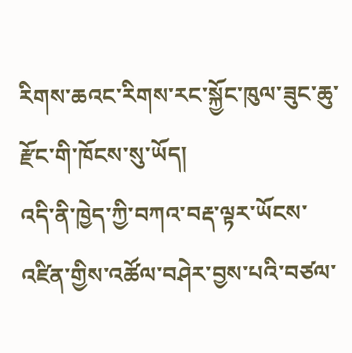རིགས་ཆའང་རིགས་རང་སྐྱོང་ཁུལ་ཟུང་ཆུ་རྫོང་གི་ཁོངས་སུ་ཡོད།
འདི་ནི་ཁྱེད་ཀྱི་བཀའ་བརྡ་ལྟར་ཡོངས་འཛིན་གྱིས་འཚོལ་བཤེར་བྱས་པའི་བཙལ་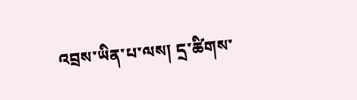འབྲས་ཡིན་པ་ལས། དྲ་ཚིགས་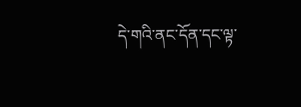དེ་གའི་ནང་དོན་དང་ལྟ་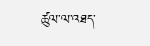ཚུལ་ལ་འཐད་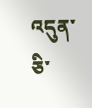འདུན་ཅི་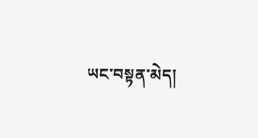ཡང་བསྟན་མེད།